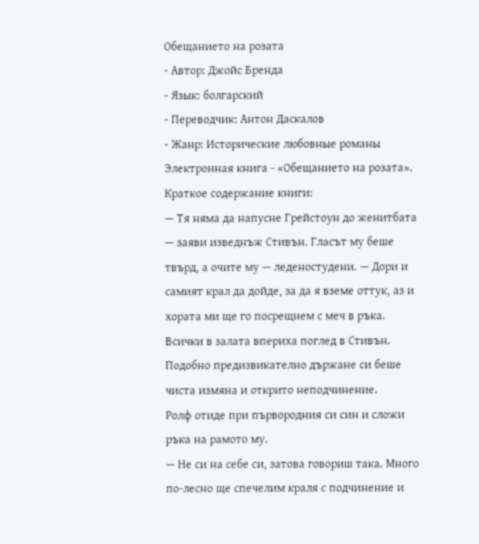Обещанието на розата
- Автор: Джойс Бренда
- Язык: болгарский
- Переводчик: Антон Даскалов
- Жанр: Исторические любовные романы
Электронная книга - «Обещанието на розата». Краткое содержание книги:
— Тя няма да напусне Грейстоун до женитбата — заяви изведнъж Стивън. Гласът му беше твърд, а очите му — леденостудени. — Дори и самият крал да дойде, за да я вземе оттук, аз и хората ми ще го посрещнем с меч в ръка.
Всички в залата впериха поглед в Стивън. Подобно предизвикателно държане си беше чиста измяна и открито неподчинение.
Ролф отиде при първородния си син и сложи ръка на рамото му.
— Не си на себе си, затова говориш така. Много по-лесно ще спечелим краля с подчинение и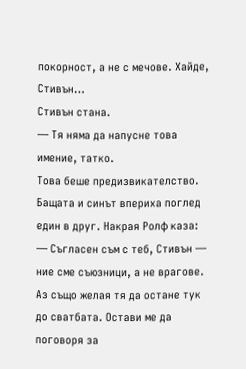покорност, а не с мечове. Хайде, Стивън…
Стивън стана.
— Тя няма да напусне това имение, татко.
Това беше предизвикателство.
Бащата и синът впериха поглед един в друг. Накрая Ролф каза:
— Съгласен съм с теб, Стивън — ние сме съюзници, а не врагове. Аз също желая тя да остане тук до сватбата. Остави ме да поговоря за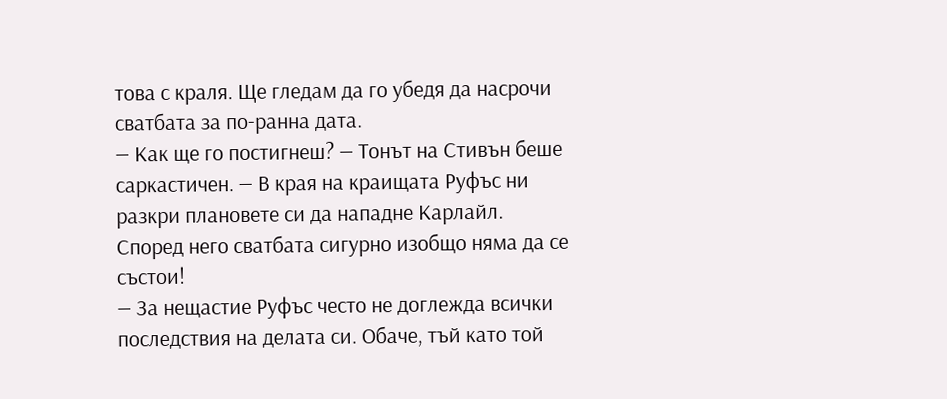това с краля. Ще гледам да го убедя да насрочи сватбата за по-ранна дата.
— Как ще го постигнеш? — Тонът на Стивън беше саркастичен. — В края на краищата Руфъс ни разкри плановете си да нападне Карлайл. Според него сватбата сигурно изобщо няма да се състои!
— За нещастие Руфъс често не доглежда всички последствия на делата си. Обаче, тъй като той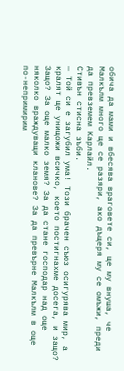обича да мами и вбесява враговете си, ще му внуша, че Малкълм много ще се разяри, ако дъщеря му се омъжи, преди да превземем Карлайл.
Стивън стисна зъби.
— Той си е загубил ума! Този брачен съюз осигурява мир, а кралят ще унищожи всичко, което постигнахме досега, и защо? Защо? За още малко земя? За да стане господар над още няколко враждуващи кланове? За да превърне Малкълм в още по-непримирим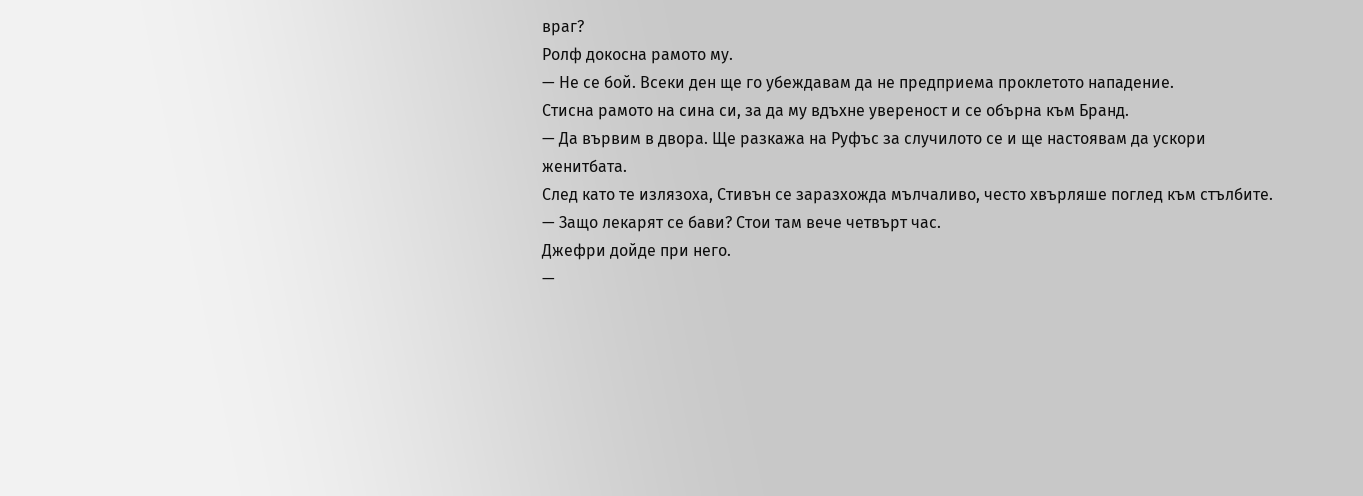враг?
Ролф докосна рамото му.
— Не се бой. Всеки ден ще го убеждавам да не предприема проклетото нападение.
Стисна рамото на сина си, за да му вдъхне увереност и се обърна към Бранд.
— Да вървим в двора. Ще разкажа на Руфъс за случилото се и ще настоявам да ускори женитбата.
След като те излязоха, Стивън се заразхожда мълчаливо, често хвърляше поглед към стълбите.
— Защо лекарят се бави? Стои там вече четвърт час.
Джефри дойде при него.
—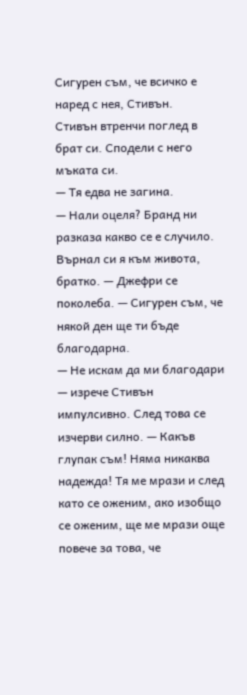Сигурен съм, че всичко е наред с нея, Стивън.
Стивън втренчи поглед в брат си. Сподели с него мъката си.
— Тя едва не загина.
— Нали оцеля? Бранд ни разказа какво се е случило. Върнал си я към живота, братко. — Джефри се поколеба. — Сигурен съм, че някой ден ще ти бъде благодарна.
— Не искам да ми благодари — изрече Стивън импулсивно. След това се изчерви силно. — Какъв глупак съм! Няма никаква надежда! Тя ме мрази и след като се оженим, ако изобщо се оженим, ще ме мрази още повече за това, че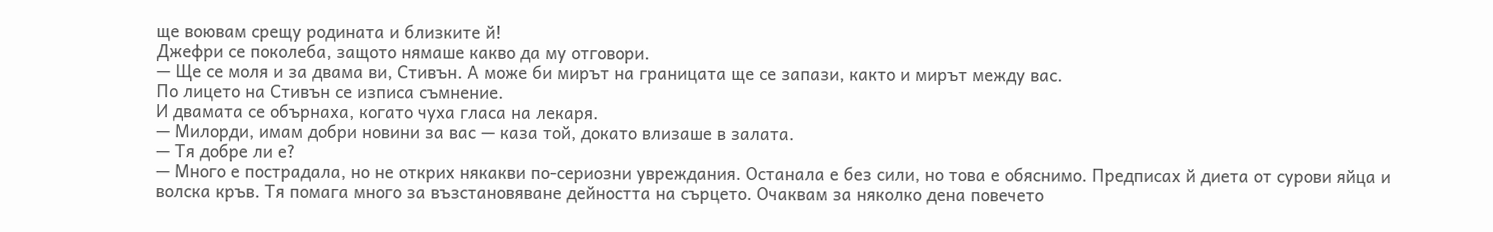ще воювам срещу родината и близките й!
Джефри се поколеба, защото нямаше какво да му отговори.
— Ще се моля и за двама ви, Стивън. А може би мирът на границата ще се запази, както и мирът между вас.
По лицето на Стивън се изписа съмнение.
И двамата се обърнаха, когато чуха гласа на лекаря.
— Милорди, имам добри новини за вас — каза той, докато влизаше в залата.
— Тя добре ли е?
— Много е пострадала, но не открих някакви по-сериозни увреждания. Останала е без сили, но това е обяснимо. Предписах й диета от сурови яйца и волска кръв. Тя помага много за възстановяване дейността на сърцето. Очаквам за няколко дена повечето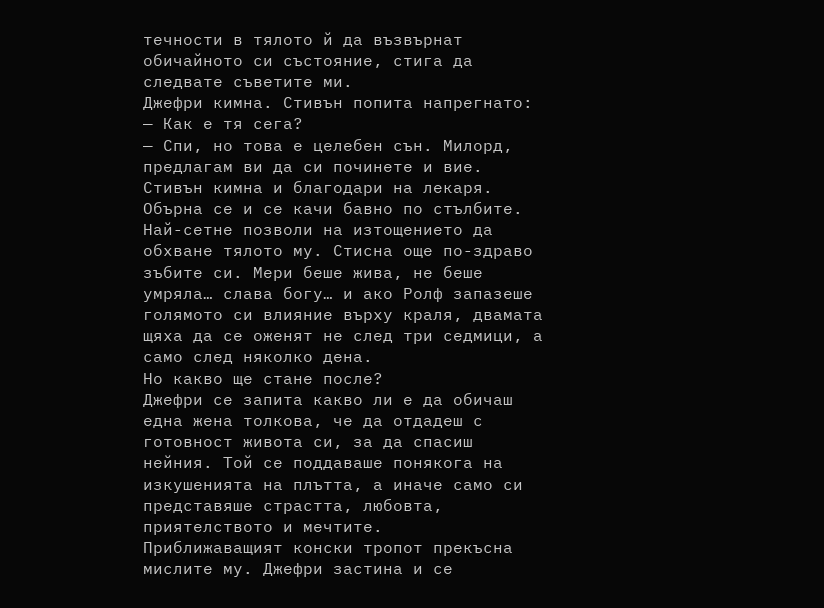течности в тялото й да възвърнат обичайното си състояние, стига да следвате съветите ми.
Джефри кимна. Стивън попита напрегнато:
— Как е тя сега?
— Спи, но това е целебен сън. Милорд, предлагам ви да си починете и вие.
Стивън кимна и благодари на лекаря. Обърна се и се качи бавно по стълбите. Най-сетне позволи на изтощението да обхване тялото му. Стисна още по-здраво зъбите си. Мери беше жива, не беше умряла… слава богу… и ако Ролф запазеше голямото си влияние върху краля, двамата щяха да се оженят не след три седмици, а само след няколко дена.
Но какво ще стане после?
Джефри се запита какво ли е да обичаш една жена толкова, че да отдадеш с готовност живота си, за да спасиш нейния. Той се поддаваше понякога на изкушенията на плътта, а иначе само си представяше страстта, любовта, приятелството и мечтите.
Приближаващият конски тропот прекъсна мислите му. Джефри застина и се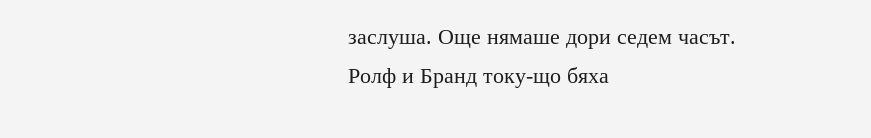заслуша. Още нямаше дори седем часът. Ролф и Бранд току-що бяха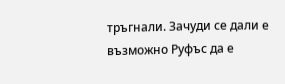тръгнали. Зачуди се дали е възможно Руфъс да е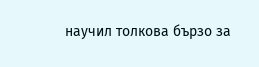научил толкова бързо за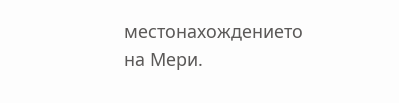местонахождението на Мери.